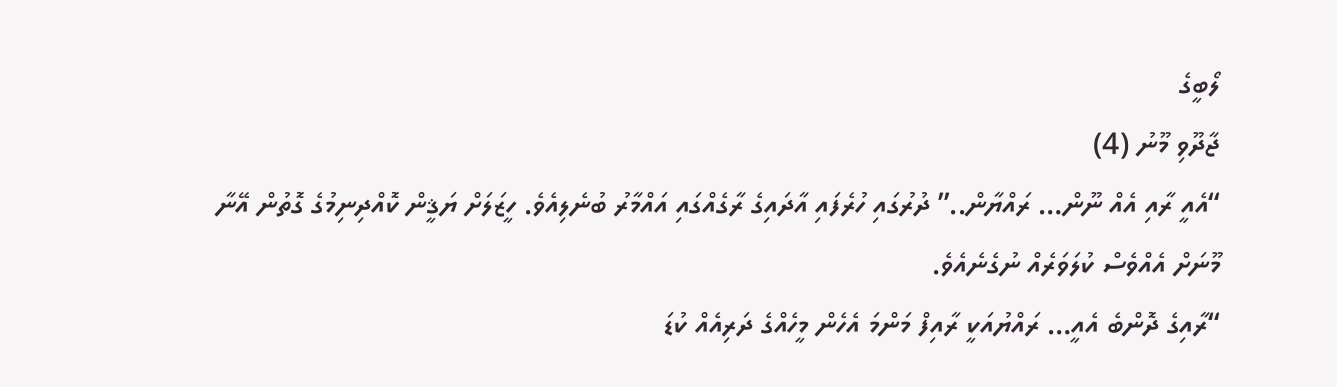ލޯބީގެ
ޖާދޫވި މޫނު (4)
“އެއީ ރާއި އެއް ނޫން… ރައްޔާން..” ދުރުގައި ހުރެފައި އާދައިގެ ރާގެއްގައި އައްމާރު ބުނެލިއެވެ. ހީޒަލަށް ޔަޤީން ކޮއްދިނިމުގެ ގޮތުން އޭނާ މޫނަށް އެއްވެސް ކުލަވަރެއް ނުގެނެއެވެ.
“ރާއިގެ ދޮންބެ އެއީ… ރައްޔުއަކީ ރާއިފް މަންމަ އެހެން މީހެއްގެ ދަރިއެއް ކުޑަ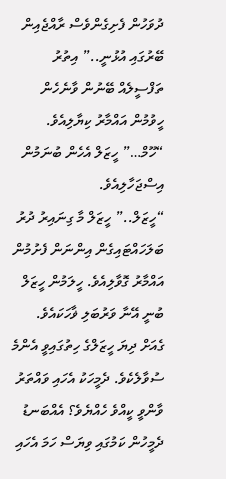ދުވަހުން ފެށިގެންވެސް ރާއްޖެއިން ބޭރުގައި އުޅުނީ..” އިތުރު ތަފްސީލެއް ބޭނުން ވާނެހެން ހީވުމުން އައްމާރު ކިޔާލިއެވެ.
“ހޫމް…” ހީޒަލް އެހެން ބުނަމުން އިސްޖަހާލިއެވެ.
“ހީޒަލް..” ހީޒަލް މާ ގިނައިރު ދުރު ބަލަހައްޓައިގެން އިންނަން ފެށުމުން އައްމާރު ގޮވާލިއެވެ. ހީލަމުން ހީޒަލް ބުނީ އޭނާ ވަރުބަލި ޥާހަކައެވެ.
ގެއަށް ދިޔަ ހީޒަލްގެ ހިތުގައިވީ އެންމެ ސުވާލެކެވެ. ދެމީހަކު އެހައި ވައްތަރު ވާންވީ ކީއްވެ ހެއްޔެވެ؟ އެއްބަނޑު ދެމީހުން ކަމުގައި ވިޔަސް ހަމަ އެހައި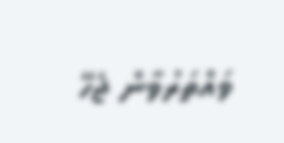ވައްތަރުވާން ޖެހޭ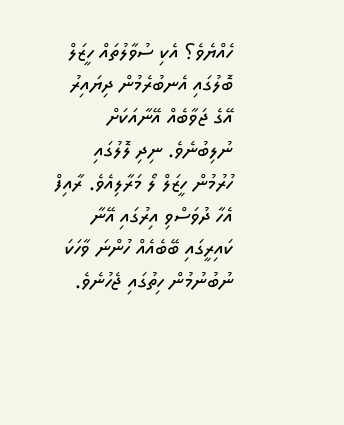ހެއްޔެވެ؟ އެކި ސުވާލުތައް ހީޒަލް ބޮލުގައި އެނބުރެމުން ދިޔައިރު އޭގެ ޖަވާބެއް އޭނާއަކަށް ނުލިބުނެވެ. ނިދި ލޮލުގައި ހުރުމުން ހީޒަލް ލޯ މަރާލިއެވެ. ރާއިފް އެހާ ދުވަސްވި އިރުގައި އޭނާ ކައިރީގައި ބޭބެއެއް ހުންނަ ވާހަކަ ނުބުނުމުން ހިތުގައި ޖެހުނެވެ.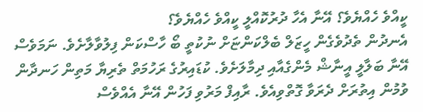ކީއްވެ ހެއްޔެވެ؟ އޭނާ އެހާ ދުރުކޮއްލީ ކީއްވެ ހެއްޔެވެ؟
އެނދުން ތެދުވެގެން ހީޒަލް ބެލްކަންޏަށް ނުކުތީ ބޯ ހާސްކަން ފިލުވާލާށެވެ. ނަމަވެސް އޭނާ ބަލާލީ އީނާޝް މެންގެއާއި ދިމާލަށެވެ. ކުޑައިރުގެ ރަހުމަތް ތެރިޔާ މަތިން ހަނދާން ވުމުން އިތުރަށް ދެރަވާ ގޮތްވިއެވެ. ރާއިފް މަރުވި ފަހުން އޭނާ އެއްވެސް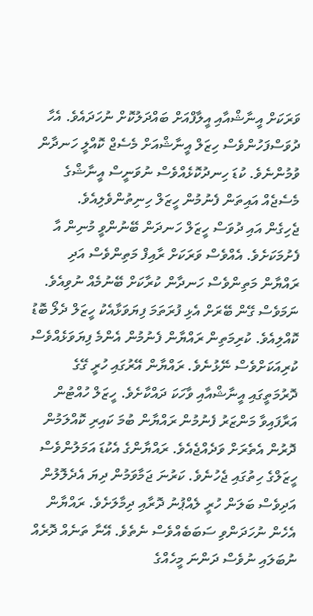ވަރަކަށް އީނާޝްއާއި އީލާފްއަށް ބައްދަލުކޮށް ނުހަދައެވެ. އެހާ ދުވަސްފަހުންވެސް ހިޒަލް އީނާޝްއަށް މެސެޖް ކޮއްލީ ހަނދާން ވުމުންނެވެ. ކުޑަ ހިނދުކޮޅެއްވެސް ނުވަނީސް އީނާޝްގެ މެސެޖެއް އައިތަން ފެނުމުން ހީޒަލް ހިނިތުންވެލިއެވެ.
ޖެހިގެން އައި ދުވަސް ހީޒަލް ހަނދަން ބޭނުންވީ މުނިން އާ ފެށުމަކަށެވެ. އެއްވެސް ވަރަކަށް ރާއިފް މަތިންވެސް އަދި ރައްޔާން މަތިންވެސް ހަނދާން ކުރާކަށް ބޭނުމެއް ނުވިއެވެ. ނަމަވެސް ގޭން ބޭރަށް އެޅި ފުރަތަމަ ފިޔަވަޅާއެކު ހީޒަލް ދެލޯ ބޮޑު ކޮއްލިއެވެ. ކުރިމަތިން ރައްޔާން ފެނުމުން އެންމެ ފިޔަވަޅެއްވެސް ކުރިއަކަށްވެސް ނޭޅުނެވެ. ރައްޔާން އޭރުގައި ހުރީ ގޭގެ ދޮރުމަތީގައި އީނާޝްއާއި ވާހަކަ ދައްކާށެވެ. ހީޒަލް ހުއްޓުން އަރާފައިވާ މަންޒަރު ފެނުމުން ރައްޔާން ބުމަ ކައިރި ކޮއްލަމުން ދޮރުން އެތެރަށް ވަދެއްޖެއެވެ. ރައްޔާންގެ އެކުޑަ އަމަލުންވެސް ހީޒަލްގެ ހިތުގައި ޖެހުނެވެ. ކަރުނަ ޖަމާވަމުން ދިޔަ އެދެލޮލުން އަދިވެސް ބަލަން ހުރީ ލެއްޕުނު ދޮރާއި ދިމާލަށެވެ. ރައްޔާން އެހެން ނުހަދަންވި ސަބަބެއްވެސް ނެތެވެ. އޭނާ ތަނެއް ދޮރެއް ނުބަލައި ނުވެސް ދަންނަ މީހެއްގެ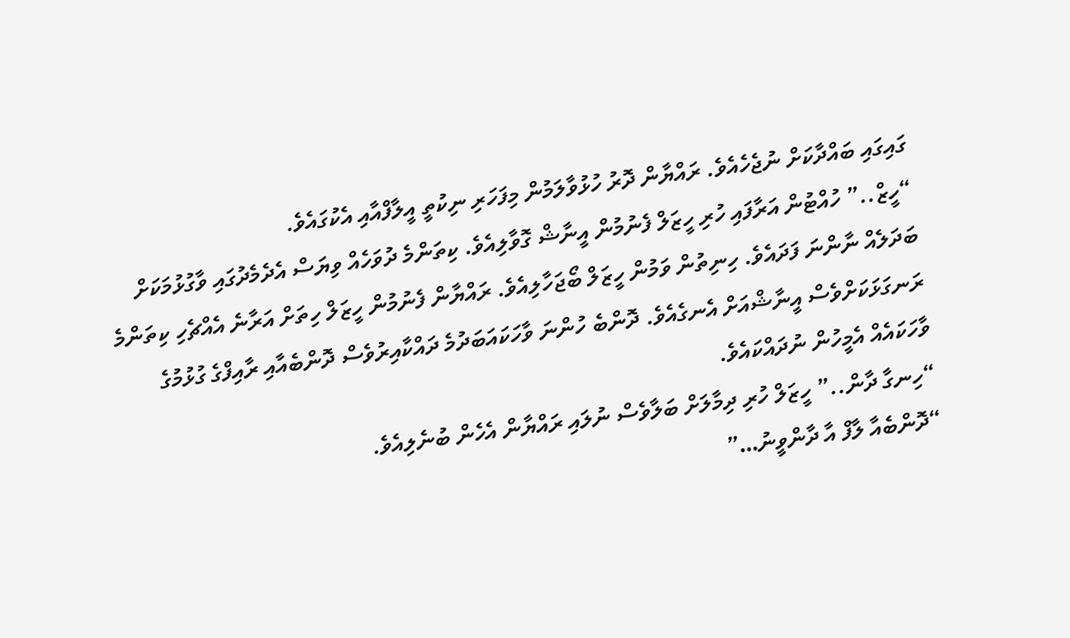ގައިގައި ބައްދާކަށް ނުޖެހެއެވެ. ރައްޔާން ދޮރު ހުޅުވާލަމުން މިފަހަރި ނިކުތީ އީލާފްއާއި އެކުގައެވެ.
“ހީޒް..” ހުއްޓުން އަރާފައި ހުރި ހީޒަލް ފެނުމުން އީނާޝް ގޮވާލިއެވެ. ކިތަންމެ ދުވަހެއް ވިޔަސް އެދެމެދުގައި ވާގުޅުމަކަށް ބަދަލެއް ނާންނަ ފަދައެވެ. ހިނިތުން ވަމުން ހީޒަލް ބޯޖަހާލިއެވެ. ރައްޔާން ފެނުމުން ހީޒަލް ހިތަށް އަރާނެ އެއްޗެހި ކިތަންމެ ރަނގަޅަކަށްވެސް އީނާޝްއަށް އެނގެއެވެ. ދޮންބެ ހުންނަ ވާހަކައަބަދުމެ ދައްކާއިރުވެސް ދޮންބެއާއި ރާއިފްގެ ގުޅުމުގެ ވާހަކައެއް އެމީހުން ނުދައްކައެވެ.
“ހިނގާ ދާން..” ހީޒަލް ހުރި ދިމާލަށް ބަލާވެސް ނުލައި ރައްޔާން އެހެން ބުނެލިއެވެ.
“ދޮންބެއާ ލާފް އާ ދާންވީނު…”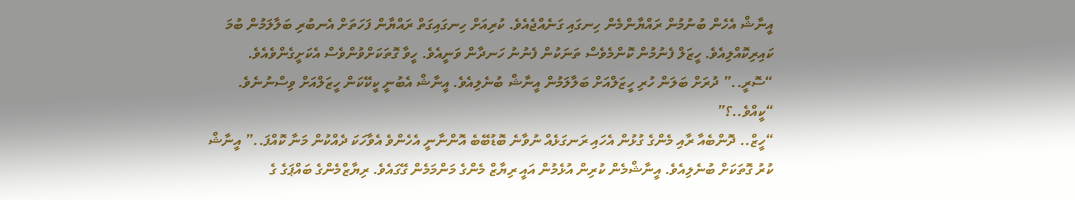އީނާޝް އެހެން ބުނުމުން ރައްޔާންމެން ހިނގައި ގަނެއްޖެއެވެ. ކުރިއަށް ހިނގައިގަތް ރައްޔާން ފަހަތަށް އެނބުރި ބަލާލަމުން ބުމަ ކައިރިކޮއްލިއެވެ. ހީޒަލް ފެނުމުން ކޮންމެވެސް ތަނަކުން ފެނުނު ހަނދާން ވަނީއެވެ. ހީވާ ގޮތަކަށްވުންވެސް އެކަށީގެންވެއެވެ.
“ސޮރީ..” ދުރަށް ބަލަން ހުރި ހީޒަލްއަށް ބަލާލަމުން އީނާޝް ބުނެލިއެވެ. އީނާޝް އެބުނީ ކީކޭކަން ހީޒަލްއަށް ވިސްނުނެވެ.
“ކީއްވެ..؟”
“ހީޒް.. ދޮންބެއާ ރާއި މެންގެ ގުޅުން އެހައި ރަނގަޅެއް ނުވާނެ ބޮޑުބޭބެ އޮންނާނީ އެހެންވެ އެވާހަކަ ދެއްކުން މަނާ ކޮއްފަ..” އީނާޝް ކުރު ގޮތަކަށް ބުނެލިއެވެ. އީނާޝްމެން ކުރިން އުޅެމުން އައީ ރިޔާޒް މެންގެ މަންމަމެން ގޭގައެވެ. ރިޔާޒްމެންގެ ބައްޕަގެ ގެ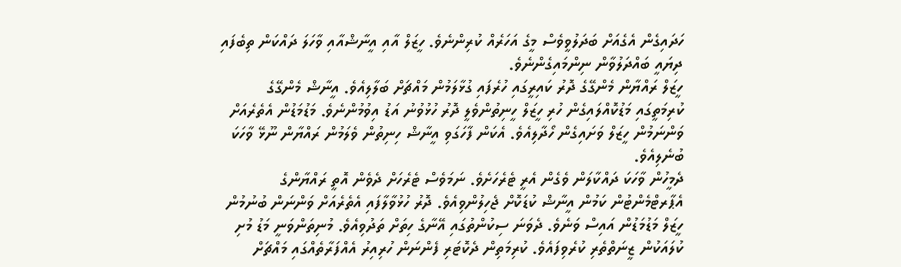ހަދައިގެން އެގެއަށް ބަދަލުވީވެސް މީގެ އަހަރެއް ކުރިންނެވެ. ހީޒަލް އާއި އީނާޝްއާއި ވާހަލަ ދައްކަން ތިބެފައި ދިޔައީ ބައްދަލުވާން ނިންމައިގެންނެވެ.
ހީޒަލް ރައްޔާން މެންގޭގެ ދޮރު ކައިރީގައި ހުރެފައި ގުޅާލަމުން މައްޗަށް ބަލާލިއެވެ. އީނާޝް މެންގޭގެ ކުރިމަތީގައި މަޑުކޮއްލައިގެން ހުރި ހީޒަލް ހީނިތުންވެލީ ދޮރު ހުޅުވުނު އަޑު އިވުމުންނެވެ. މަޑުމަޑުން އެތެރެއަށް ވަންނަމުން ހީޒަލް ވަށައިގެން ހޯދާލިއެވެ. އެކަން ފާހަގަވި އީނާޝް ހިނިތުން ވެލަމުން ރައްޔާން ނޫޅޭ ވާހަކަ ބުނެލިއެވެ.
ދެމީހުން ވާހަކަ ދައްކާލަން ވެގެން އެރީ ޓެރެހަށެވެ. ނަމަވެސް ޓެރެހަށް ދެވެން އޮތީ ރައްޔާންގެ އެޕާރޓްމެންޓުން ކަމުން އީނާޝް ކުޑަކޮށް ޖެހިލުންވިއެވެ. ދޮރު ހުޅުވާލާފައި އެތެރެއަށް ވަންނަން ބުނުމުން ހީޒަލް މަޑުމަޑުން އައިސް ވަނެވެ. ދެވަނަ ސިކުންތުގައި އޭނާގެ ހިތަށް ތަދުވިއެވެ. މުނިތަންވަނީ މަޑު މުށި ކުލައަކުން ޒީނަތްތެރި ކުރެވިފައެވެ. ކުރިމަތިން ދެކޮޓަރި ފެންނަން ހުރިއިރު އެއްފަރާތެއްގައި މައްޗަށް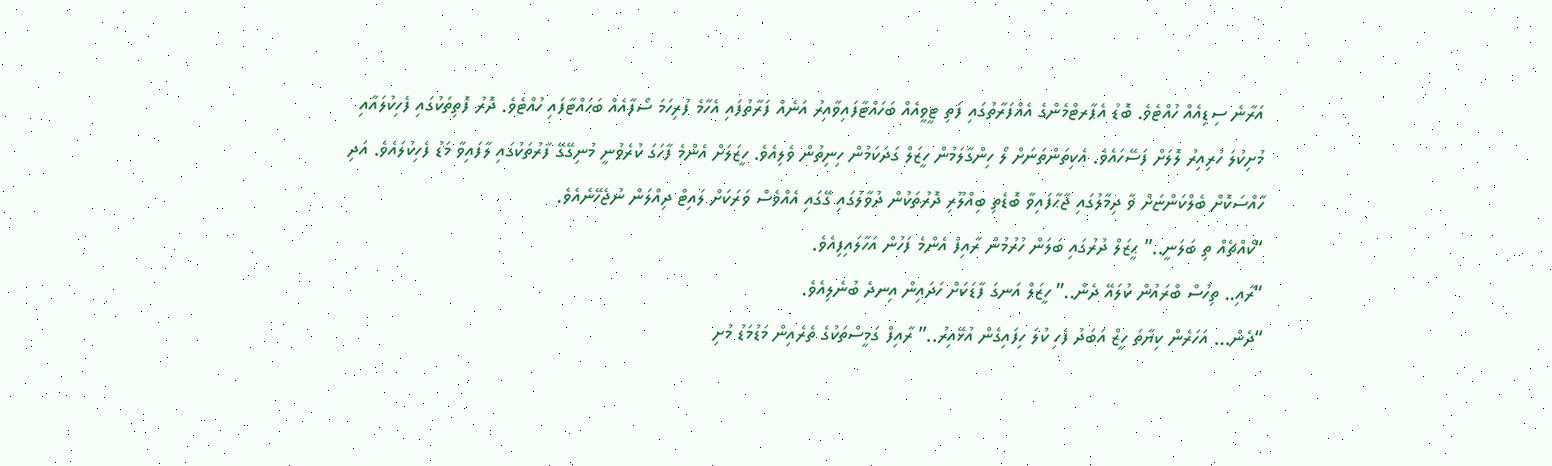އަރާނެ ސިޑިއެއް ހުއްޓެވެ. ބޮޑު އެޕާރޓްމެންގެ އެއްފަރާތުގައި ފަތި ޓީވީއެއް ބަހައްޓާފައިވާއިރު އަނެއް ފަރާތުފައި އެހާމެ ފުރިހަމަ ސޯފާއެއް ބަހައްޓާފައި ހުއްޓެވެ. ދޮރު ފޮތިތަކުގައި ފެހިކުލައާއި މުށިކުލަ ހުރިއިރު ލޮލަށް ފަސޭހައެވެ. އެކިތަންތަނަށް ލޯ ހިންގާލަމުން ހީޒަލް ގަދަކަމުން ހިނިތުން ވެލިއެވެ. ހީޒަލަށް އެންމެ ފާހަގަ ކުރެވުނީ މުނިގޭގޭ ފާރުތަކުގައި ލާފައިވާ މަޑު ފެހިކުލައެވެ. އަދި ހާއްސަކޮށް ބެލްކަންޏަށް ޥާ ދިމާލުގައި ޖާޙާފައިވާ ބޮޑެތި ބިއްލޫރި ދޮރުތަކުން ދުވާލުގައި ގޭގައި އެއްވެސް ވަރަކަށް ލައިޓް ދިއްލަން ނުޖެހޭނެއެވެ.
“ކޯއްޗެއް ތި ބަލަނީ..” ޙީޒަލް ދުރުގައި ބަލަން ހުރުމުން ރާއިފް އެންމެ ފަހުން އަހާލައިފިއެވެ.
“ރާއި.. ތިހުސް ބްރައުން ކުލައޭ ދެން..” ހީޒަލް އަނގަ ފާޑަކަށް ހަދައިން އިނދެ ބުނެލިއެވެ.
“ދެން… އަހަރެން ކިޔާތަ ހީޒް އަބަދު ފެހި ކުލަ ހިފައިގެން އުޅޭއިރު..” ރާއިފް ގަމީސްތަކުގެ ތެރެއިން މަޑުމަޑު މުށި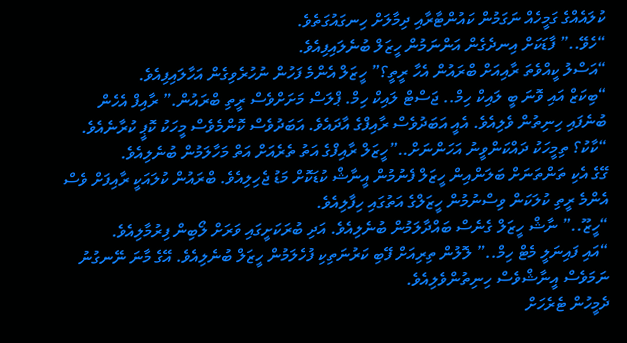ކުލައެއްގެ ގަމީހެއް ނަގަމުން ކައުންޓާރާއި ދިމާލަށް ހިނގައުގަތެވެ.
“ހެވޭ..” ފާޑަކަށް އިނދެގެން އަންނަމުން ހީޒަލް ބުނެލައިފިއެވެ.
“އަސްލު ކީއްވެތަ ރާއިއަށް ބްރައުން އެހާ ރީތީ؟” ހީޒަލް އެންމެ ފަހުން ނުހުރެވިގެން އަހާލައިފިއެވެ.
“ބިކަޒް އައި ވޮނަ ބީ ލައިކް ހިމް.. ޖަސްޓް ލައިކް ހިމް. ޕްލަސް މަށަށްވެސް ރީތި ބްރައުން.” ރާއިފް އެހެން ބުނެފައި ހިނިތުން ވެލިއެވެ. އެއީ އަބަދުވެސް ރާއިފްގެ އާދައެވެ. އަބަދުވެސް ކޮންމެވެސް މީހަކު ކޮޕީ ކުރާނެއެވެ.
“ކާކު؟ ތިމީހަކު ދައްކަންވީނު އަހަންނަށް..”ހީޒަލް ރާއިފްގެ އަތު ތެރެއަށް އަތް މަހާލަމުން ބުނެލިއެވެ.
ގޭގެ އެކި ތަންތަނަށް ބަލަންއިން ހީޒަލް ފެނުމުން އީނާޝް ކުޑަކޮށް މަޑު ޖެހިލިއެވެ. ބްރައުން ކުލައަކީ ރާއިފަށް ވެސް އެންމެ ރީތި ކުލަކަން ވިސްނުމުން ހީޒަލްގެ އަތުގައި ހިފާލިއެވެ.
“ހީޒޫ..” ނާޝް ހީޒަލް ގެނެސް ބައްދާލަމުން ބުނެލިއެވެ. އަދި ބުރަކަށީގައި ވަރަށް ލޯބިން ފިރުމާލިއެވެ.
“އައި ފައިނަލީ މެޓް ހިމް..” ލޮލުން ތިރިއަށް ފޭބި ކަރުނަތިކި ފުހެލަމުން ހީޒަލް ބުނެލިއެވެ. އޭގެ މާނަ ނޭނގުނު ނަމަވެސް އީނާޝްވެސް ހިނިތުންވެލިއެވެ.
ދެމީހުން ޓެރެހަށް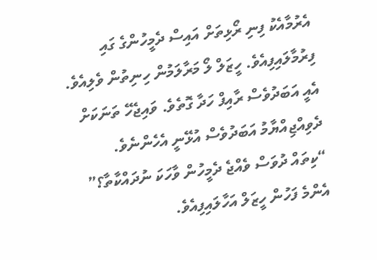އެރުމާއެކު ފިނި ރޯޅިތަށް އައިސް ދެމީހުންގެ ގައި ފިރުމާލައިފިއެވެ. ހީޒަލް ލޯ މަރާލަމުން ހިނިތުން ވެލިއެވެ. އެއީ އަބަދުވެސް ރާއިފް ހަދާ ގޮތެވެ. ވައިޖެހޭ ތަނަކަށް ދެވިއްޖިއްޔާމު އަބަދުވެސް އުޅޭނީ އެހެންނެވެ.
“ކިތައް ދުވަސް ވެއްޖެ ދެމީހުން ވާހަކަ ނުދައްކާތާ؟” އެންމެ ފަހުން ހީޒަލް އަހާލައިފިއެވެ.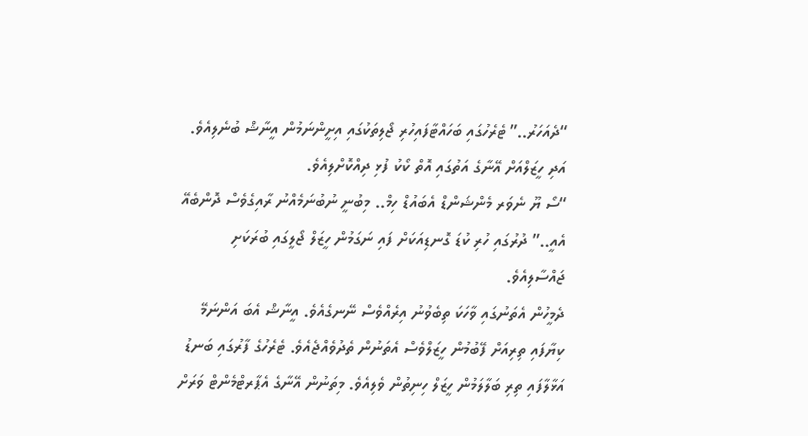“ދެއަހަރު..” ޓެރެހުގައި ބަހައްޓާފައިހުރި ޖޯލިތަކުގައި އިށީންނަމުން އީނާޝް ބުނެލިއެވެ. އަދި ހީޒަލްއަށް އޭނާގެ އަތުގައި އޮތް ކޯކު ފުޅި ދިއްކޮށްލިއެވެ.
“ސޯ ޔޫ ނެވަރ މެންޝަންޑް އެބައުޑް ހިމް.. މިބުނީ ނުބުނަމެއްނު ރާއިގެވެސް ދޮންބެއޭ އެއީ..” ދުރުގައި ހުރި ކުޑަ ގޮނޑިއަކަށް ފައި ނަގަމުން ހީޒަލް ޖޯލީގައި ބުރަކަށި ޖައްސާލިއެވެ.
ދެމީހުން އެތަނުގައި ވާހަކަ ތިބެވުނު އިރެއްވެސް ނޭނގެއެވެ. އީނާޝް އެބަ އަންނަމޭ ކިޔާފައި ތިރިއަށް ފޭބުމުން ހީޒަލްވެސް އެތަނުން ތެދުވެއްޖެއެވެ. ޓެރެހުގެ ފާރުގައި ބަނޑު އަޅާލާފައި ތިރި ބަލާލަމުން ހީޒަލް ހިނިތުން ވެލިއެވެ. މިތަނުން އޭނާގެ އެޕާރޓްމެންޓް ވަރަށް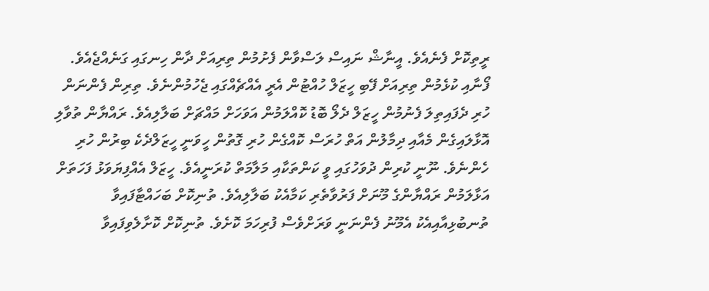ރީތިކޮށް ފެނެއެވެ. އީނާޝް ނައިސް ލަސްވާން ފެށުމުން ތިރިއަށް ދާން ހިނގައި ގަނެއްޖެއެވެ. ފޯނާއި ކުޅެމުން ތިރިއަށް ފޭބި ހީޒަލް ހުއްޓުން އެރީ އެއްޗެއްގައި ޖެހުމުންނެވެ. ތިރިން ފެންނަން ހުރި ދެފައިތިލަ ފެނުމުން ހީޒަލް ދެލޯ ބޮޑު ކޮއްލަމުން އަވަހަށް މައްޗަށް ބަލާލިއެވެ. ރައްޔާން ތުވާލި އޮޅާލައިގެން މެއާއި ދިމާލުން އަތް ހުރަސް ކޮއްގެން ހުރި ގޮތުން ހީވަނީ ހީޒަލްދެކެ ބިރުން ހުރި ހެންނެވެ. ނޫނީ ކުރިން ދުވަހުގައި ވީ ކަންތަކާއި މަލާމަތް ކުރަނީއެވެ. ހީޒަލް އެއްފިޔަވަޅު ފަހަތަށް އަޅާލަމުން ރައްޔާންގެ މޫނަށް ފަރުވާތެރި ކަމާއެކު ބަލާލިއެވެ. ތުނިކޮށް ބަހައްޓާފައިވާ ތުނބުޅިއާއިއެކު އެމޫނު ފެންނަނީ ވަރަށްވެސް ފުރިހަމަ ކޮށެވެ. ތުނިކޮށް ކޮށާލެވިފައިވާ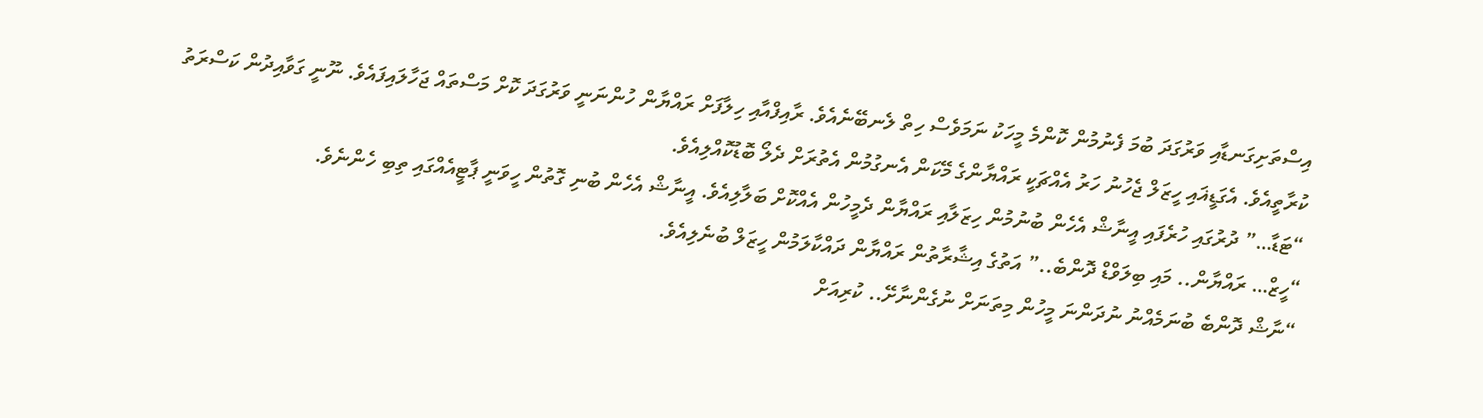އިސްތަށިގަނޑާއި ވަރުގަދަ ބުމަ ފެނުމުން ކޮންމެ މީހަކު ނަމަވެސް ހިތް ލެނބޭނެއެވެ. ރާއިފްއާއި ހިލާފަށް ރައްޔާން ހުންނަނީ ވަރުގަދަ ކޮށް މަސްތައް ޖަހާލައިފައެވެ. ނޫނީ ގަވާއިދުން ކަސްރަތު ކުރާތީއެވެ. އެގަޑީޣައި ހީޒަލް ޖެހުނު ހަރު އެއްޗަކީ ރައްޔާންގެ މޭކަން އެނގުމުން އެތުރަށް ދެލޯ ބޮޑުކޮއްލިއެވެ.
“ޓަޑާ…” ދުރުގައި ހުރެފައި އީނާޝް އެހެން ބުނުމުން ހިޒަލާއި ރައްޔާން ދެމީހުން އެއްކޮށް ބަލާލިއެވެ. އީނާޝް އެހެން ބުނި ގޮތުން ހީވަނީ ޕާޓީއެއްގައި ތިބި ހެންނެވެ.
“ހީޒް… ރައްޔާން.. މައި ބިލަވްޑް ދޮންބެ..” އަތުގެ އިޝާރާތުން ރައްޔާން ދައްކާލަމުން ހީޒަލް ބުނެލިއެވެ.
“ނާޝް ދޮންބެ ބުނަމެއްނު ނުދަންނަ މީހުން މިތަނަށް ނުގެންނާށޭ.. ކުރިއަށް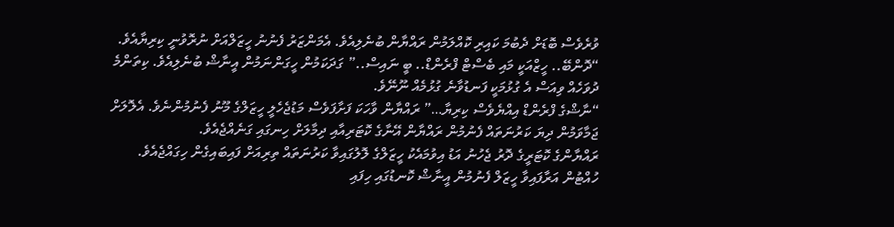ވުރެވެސް ބޮޑަށް ދެބުމަ ކައިރި ކޮއްލަމުން ރައްޔާން ބުނެލިއެވެ. އެމަންޒަރު ފެނުނު ހީޒަލްއަށް ނުރޮވުނީ ކިރިޔާއެވެ.
“ދޮންބޭ.. ހީޒްއަކީ މައި ބެސްޓް ފްރެންޑް.. ބީ ނައިސް..” ގަދަކަމުން ހީގަންނަމުން އީނާޝް ބުނެލިއެވެ. ކިތަންމެ ދުވަހެއް ވިއަސް އެ ގުޅުމަކީ ފަނޑުވާނެ ގުޅުމެއް ނޫނޭވެ.
“ނާޝްގެ ފްރެންޑް އިއްޔެވެސް ކިރިޔާ…” ރައްޔާން ވާހަކަ ފަށާފަވެސް މަޑުޖެހެލީ ހީޒަލްގެ މޫނު ފެނުމުންނެވެ. އެލޮލަށް ޖަމާވަމުން ދިޔަ ކަރުނަތައް ފެނުމުން ރައްޔާން އޭނާގެ ކޮޓަރިއާއި ދިމާލަށް ހިނގައި ގަނެއްޖެއެވެ.
ރައްޔާންގެ ކޮޓަރީގެ ދޮރު ޖެހުނު އަޑު އިވުމައެކު ހީޒަލްގެ ލޮލުގައިވާ ކަރުނަތައް ތިރިއަށް ފައިބައިގެން ހިގައްޖެއެވެ. ހުއްޓުން އަރާފައިވާ ހީޒަލް ފެނުމުން އީނާޝް ކޮނޑުގައި ހިފައި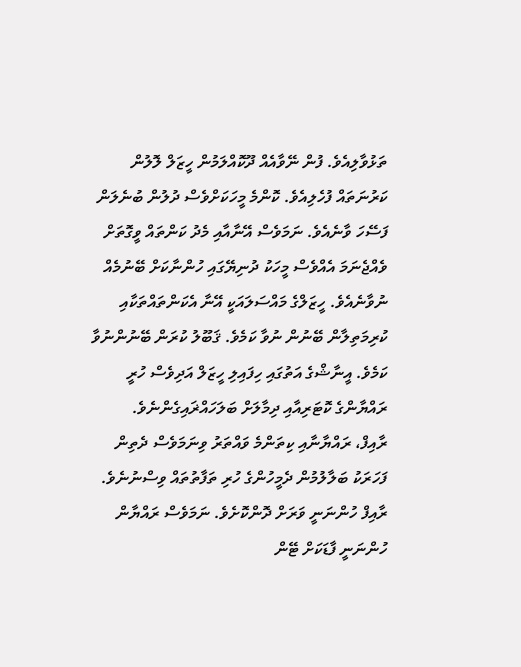ތަޅުވާލިއެވެ. ފުން ނޭވާއެއް ދޫކޮއްލަމުން ހީޒަލް ލޮލުން ކަރުނަތައް ފުހެލިއެވެ. ކޮންމެ މީހަކަށްވެސް ދުލުން ބުނެލަން ފަސޭހަ ވާނެއެވެ. ނަމަވެސް އޭނާއާއި މެދު ކަންތައް ވީގޮތަށް ވެއްޖެނަމަ އެއްވެސް މީހަކު ދުނިޔޭގައި ހުންނާކަށް ބޭނުމެއް ނުވާނެއެވެ. ހީޒަލްގެ މައްސަލައަކީ އޭނާ އެކަންތައްތަކާއި ކުރިމަތިލާން ބޭނުން ނުވާ ކަމެވެ. ޤަބޫލު ކުރަން ބޭނުންނުވާ ކަމެވެ. އީނާޝްގެ އަތުގައި ހިފައިލި ހީޒަލް އަދިވެސް ހުރީ ރައްޔާންގެ ކޮޓަރިއާއި ދިމާލަށް ބަލަހައްޜައިގެންނެވެ.
ރާއިފް، ރައްޔާނާއި ކިތަންމެ ވައްތަރު ވިނަމަވެސް ދެތިން ފަހަރަކު ބަލާލުމުން ދެމީހުންގެ ހުރި ތަފާތުތައް ވިސްނުނެވެ. ރާއިފް ހުންނަނީ ވަރަށް ދޮންކޮށެވެ. ނަމަވެސް ރައްޔާން ހުންނަނީ ފާޑަކަށް ޓޭން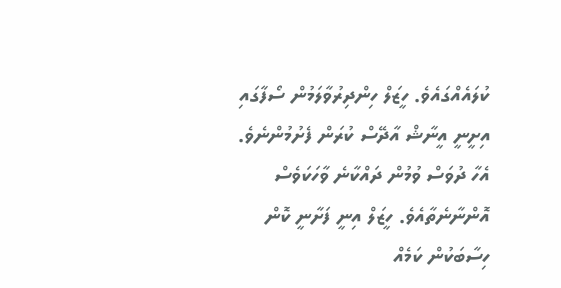ކުލައެއްގައެވެ. ހީޒަލް ހިންދިރުވާލަމުން ސޯފާގައި އިށީނީ އީނާޝް އާދޭސް ކުރަން ފެށުމުންނެވެ. އެހާ ދުވަސް ވުމުން ދައްކާނެ ވާހަކަވެސް އޮންނާނެތާއެވެ. ހީޒަލް އިނީ ފަށާނީ ކޮން ހިސާބަކުން ކަމެއް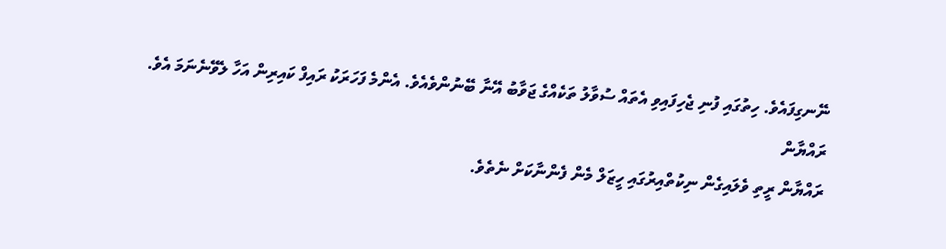ނޭނގިފައެވެ. ހިތުގައި ފުނި ޖެހިފައިވި އެތައް ސުވާލު ތަކެއްގެ ޖަވާބު އޭނާ ބޭނުންވެއެވެ. އެންމެ ފަހަރަކު ރައިފް ކައިރިން އަހާ ލެވޭނެނަމަ އެވެ.
ރައްޔާން
ރައްޔާން ރީތި ވެލައިގެން ނިކުތްއިރުގައި ހީޒަލް މެން ފެންނާކަށް ނެތެވެ.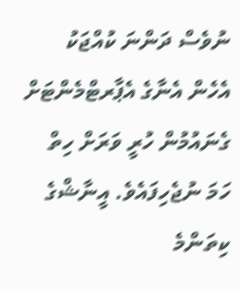ނުވެސް ދަންނަ ކުއްޖަކު އެހެން އެނާގެ އެޕާރޓްމެންޓަށް ގެނައުމުން ހުރީ ވަރަށް ހިތް ހަމަ ނުޖެހިފައެވެ. އީނާޝްގެ ކިތަންމެ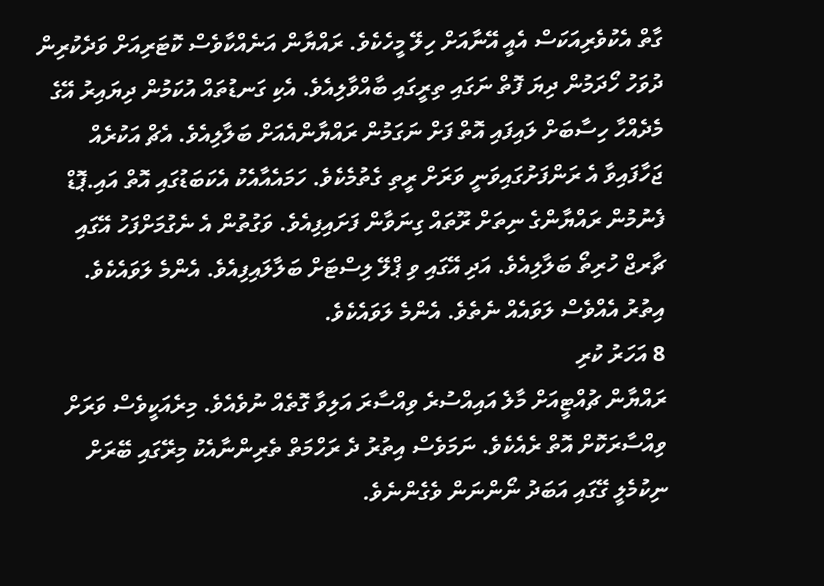ގާތް އެކުވެރިއަކަސް އެއީ އޭނާއަށް ހިލޭ މީހެކެވެ. ރައްޔާން އަނެއްކާވެސް ކޮޓަރިއަށް ވަދެކުރިން ދުވަހު ހޯދަމުން ދިޔަ ފޮތް ނަގައި ތިރީގައި ބާއްވާލިއެވެ. އެކި ގަނޑުތައް އުކަމުން ދިޔައިރު އޭގެ މެދެއްހާ ހިސާބަށް ލައިފައި އޮތް ފަށް ނަގަމުން ރައްޔާންއެއަށް ބަލާލިއެވެ. އެޗް އަކުރެއް ޖަހާފައިވާ އެ ރަންފަށުގައިވަނީ ވަރަށް ރީތި ގެތުމެކެވެ. ހަމައެއާއެކު އެކަބަޑުގައި އޮތް އައި.ޕޮޑް ފެނުމުން ރައްޔާންގެ ނިތަށް ރޫތައް ގިނަވާން ފަށައިފިއެވެ. ވަގުތުން އެ ނެގުމަށްފަހު އޭގައި ޗާރޖް ހުރިތޯ ބަލާލިއެވެ. އަދި އޭގައި ވި ޕްލޭ ލިސްޓަށް ބަލާލައިފިއެވެ. އެންމެ ލަވައެކެވެ. އިތުރު އެއްވެސް ލަވައެއް ނެތެވެ. އެންމެ ލަވައެކެވެ.
8 އަހަރު ކުރި
ރައްޔާން ޗުއްޓީއަށް މާލެ އައިއްސުރެ ވިއްސާރަ އަލިވާ ގޮތެއް ނުވެއެވެ. މިރެއަކީވެސް ވަރަށް ވިއްސާރަކޮށް އޮތް ރެއެކެވެ. ނަމަވެސް އިތުރު ދެ ރަހްމަތް ތެރިންނާއެކު މިރޭގައި ބޭރަށް ނިކުމެލީ ގޭގައި އަބަދު ނޯންނަން ވެގެންނެވެ.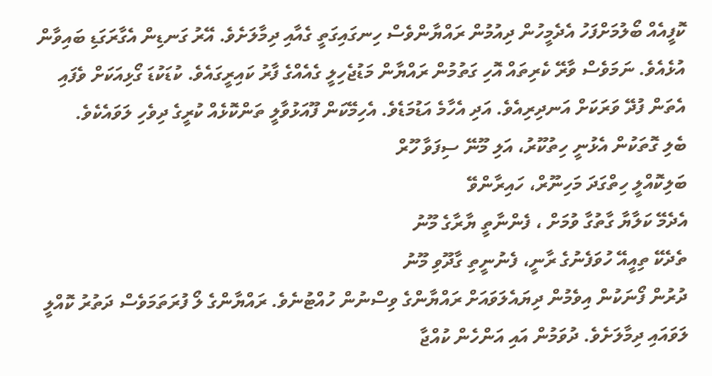ކޮފީއެއް ބޯލުމަށްފަހު އެދެމީހުން ދިއުމުން ރައްޔާންވެސް ހިނގައިގަތީ ގެއާއި ދިމާލަށެވެ. އޭރު ގަނޑިން އެގާރަގަޑި ބައިވާން އުޅެއެވެ. ނަމަވެސް ވާރޭ ކެރިތައް އޮހި ގަތުމުން ރައްޔާން މަޑުޖެހިލީ ގެއެއްގެ ފާރު ކައިރީގައެވެ. ކުޑަކުޑަ ގޯޅިއަކަށް ވެފައި އެތަން ފުދޭ ވަރަކަށް އަނދިރިއެވެ. އަދި އެހާމެ އަޑުމަޑެވެ. އެހިމޭކަން ފޫއަޅުވާލީ ތަންކޮޅެއް ކުރީގެ ދިވެހި ލަވައެކެވެ.
ބެލި ގޮތަކުން އެޅުނީ ހިތުކޫރު، އަލި މޫނޭ ސިފަވާ ހޫރް
ބަލިކޮއްލީ ހިތްގަދަ މަހިނޫރް، ހައިރާންވޭ
އެދެމޭ ކަލާޔާ ގާތުގާ ވުމަށް ، ފެންނާތީ ޔާރާގެ މޫނު
ތެދެކޭ ތިއީއޭ ހުވަފެނުގެ ރާނީ، ފެނުނީތި ގާދޫވި މޫނު
ދުރުން ފޯނަކުން އިވެމުން ދިޔައެލަވައަށް ރައްޔާންގެ ވިސްނުން ހުއްޓުނެވެ. ރައްޔާންގެ ލޯ ފުރަތަމަވެސް ދަތުރު ކޮއްލީ ލަވައައި ދިމާލަށެވެ. ދުވަމުން އައި އަންހެން ކުއްޖާ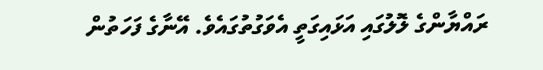ރައްޔާންގެ ލޮލުގައި އަޅައިގަތީ އެވަގުތުގައެވެ. އޭނާގެ ފަހަތުން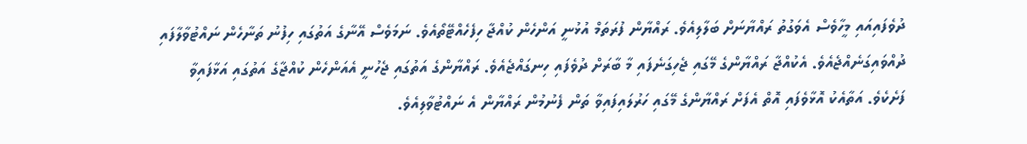ދުވެފައިއައި މީހާވެސް އެވަގުތު ރައްޔާނަށް ބަލާލިއެވެ. ރައްޔާން ފުރަތަމް އުޅުނީ އަންހެން ކުއްޖާ ހިފެހެއްޓޭތޯއެވެ. ނަމަވެސް އޭނާގެ އަތުގައި ހިފުނު ތަނާހެން ނައްޓުވާލާފައި ދުއްވައިގަނެއްޖެއެވެ. އެކުއްޖާ ރައްޔާންގެ މޭގައި ޖެހިގަނެފައި މާ ބާރަށް ދުވެފައި ހިނގައްޖެއެވެ. ރައްޔާންގެ އަތުގައި ޖެހުނީ އެއަންހެން ކުއްޖާގެ އަތުގައި އަޅާފައިވާ ފަށެކެވެ. އަތާއެކު އޮޅާވެފައި އޮތް އެފަށް ރައްޔާންގެ މޭގައި ހަރުލައިފައިވާ ތަން ފެނުމުން ރައްޔާން އެ ނައްޓުވާލިއެވެ.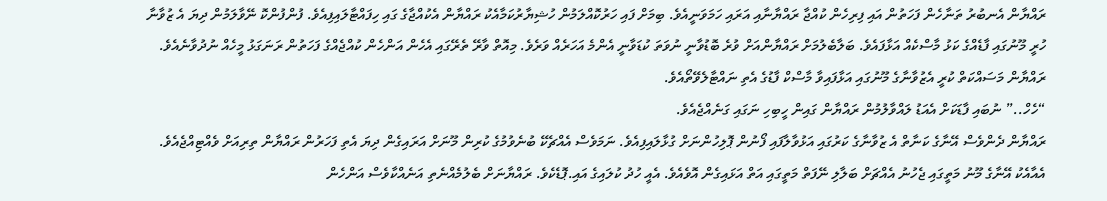ރައްޔާން އެނބުރު ތަނާހެން ފަހަތުން އައި ފިރިހެން ކުއްޖާ ރައްޔާނާއި އަރައި ހަމަވަނީއެވެ. ބިމަށް ފައި ހަރުކޮއްލަމުން ހުޝިޔާރުކަމާއެކު ރައްޔާން އެކުއްޖާގެ ގައި ހިފައްޓާލައިފިއެވެ. ފުންފުންކޮ ނޭވާލަމުން ދިޔަ އެ ޒުވާނާ ހުރީ މޫނުގައި ފާޑެއްގެ ކަޅު މާސްކެއް އަޅާފައެވެ. ބަލާބެލުމަށް ރައްޔާންއަށް ވުރެ ބޮޑުވާނީ ނުވަތަ ކުޑަވާނީ އެންމެ އަހަރެއް ވަރެވެ. މިއޮތް ވާރޭ ތެރޭގައި އެހެން އަންހެން ކުއްޖެއްގެ ފަހަތުން ރަނަގަޅު މީހެއް ނުދުވާނެއެވެ. ރައްޔާން މަސައްކަތް ކުރީ އެޒުވާނާގެ މޫނުގައި އަޅާފައިވާ މާސްކް ފާޑުގެ އެތި ނައްޓާލެވޭތޯއެވެ.
“ހެހް..” ނުބައި ފާޑަކަށް އެއަޑު ލައްވާލުމުން ރައްޔާން ގައިން ހީބިހި ނަގައި ގަނެއްޖެއެވެ.
ރައްޔާން ދެންވެސް އޭނާގެ ކަނާތް އެ ޒުވާނާގެ ކަރުގައި އަޅުވާލާފައި ފޯނުން ޕޮލިހުންނަށް ގުޅާލައިފިއެވެ. ނަމަވެސް އެއްޗެކޭ ބުނެވުމުގެ ކުރިން މޫނަށް އަރައިގެން ދިޔަ އެތި ފަހަރުން ރައްޔާން ތިރިއަށް ވެއްޓިއްޖެއެވެ. އެއާއެކު އޭނާގެ މޫނު މަތީގައި ޖެހުނު އެއްޗަށް ބަލާލި ނޭފަތް މަތީގައި އަތް އަޅައިގެން އޮވެއެވެ. އެއީ ހުދު ކުލައިގެ އައި.ޕޮޑެކެވެ. ރައްޔާނަށް ބެލުމެއްނެތި އަނެއްކާވެސް އަންހެން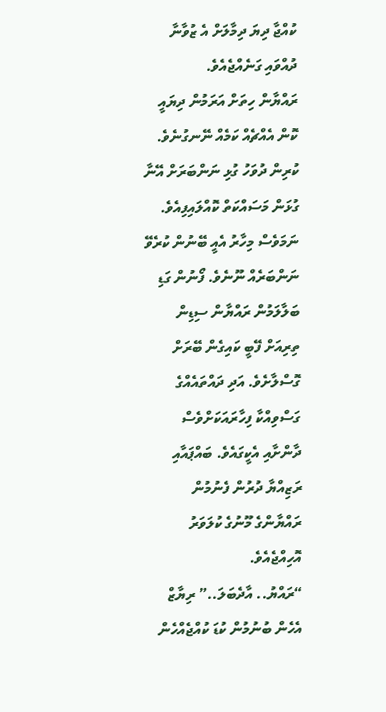ކުއްޖާ ދިޔަ ދިމާލަށް އެ ޒުވާނާ ދުއްވައި ގަނެއްޖެއެވެ.
ރައްޔާން ހިތަށް އަރަމުން ދިޔައީ ކޮން އެއްޗެއް ކަމެއް ނޭނގުނެވެ. ކުރިން ދުވަހު ގުޅި ނަންބަރަށް އޭނާ ގުޅަން މަސައްކަތް ކޮއްލައިފިއެވެ. ނަމަވެސް މިހާރު އެއީ ބޭނުން ކުރެވޭ ނަންބަރެއް ނޫނެވެ. ފޯނުން ގަޑި ބަލާލަމުން ރައްޔާން ސިޑިން ތިރިއަށް ފޭބީ ކައިގެން ބޭރަށް ގޮސްލާށެވެ. އަދި ދައްތައެއްގެ ގަސްވިއްކާ ފިހާރައަކަށްވެސް ދާންށާއި އެކީގައެވެ. ބައްޕައާއި ރަޒިއްޔާ ދުރުން ފެނުމުން ރައްޔާންގެ މޫނުގެ ކުލަވަރު އޮހިއްޖެއެވެ.
“ރައްޔު.. އާދެބަލަ..” ރިޔާޒް އެހެން ބުނުމުން ކުޑަ ކުއްޖެއްހެން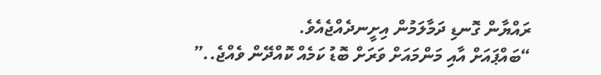ރައްޔާން ގޮނޑި ދަމާލަމުން އިށީނދެއްޖެއެވެ.
“ބައްޕައަށް އާއި މަންމައަށް ވަރަށް ބޮޑު ކަމެއް ކޮއްދޭން ވެއްޖެ..”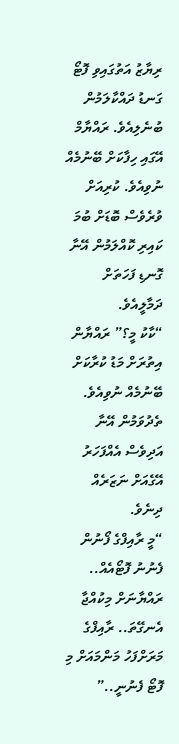ރިޔާޒު އަތުގައިވި ފޮޓޯ ގަނޑު ދައްކާލަމުން ބުނެލިއެވެ. ރައްޔާމް އޭގައި ހިފާކަށް ބޭނުމެއް ނުވިއެވެ. ކުރިއަށް ވުރެވެސް ބޮޑަށް ބުމަ ކައިރި ކޮއްލަމުން އޭނާ ގޮނޑި ފަހަތަށް ދަމާލީއެވެ.
“ކާކު މީ؟” ރައްޔާން އިތުރަށް މަޑު ކުރާކަށް ބޭނުމެއް ނުވިއެވެ. ތެދުވަމުން އޭނާ އަދިވެސް އެއްފަހަރު އޭގެއަށް ނަޒަރެއް ދިނެވެ.
“މީ ރާއިފްގެ ފޯނުން ފެނުނު ފޮޓޯއެއް.. ރައްޔާނަށް މިކުއްޖާ އެނގޭތަ.. ރާއިފްގެ މަރަށްފަހު މަންމައަށް މި ފޮޓޯ ފެނުނީ..”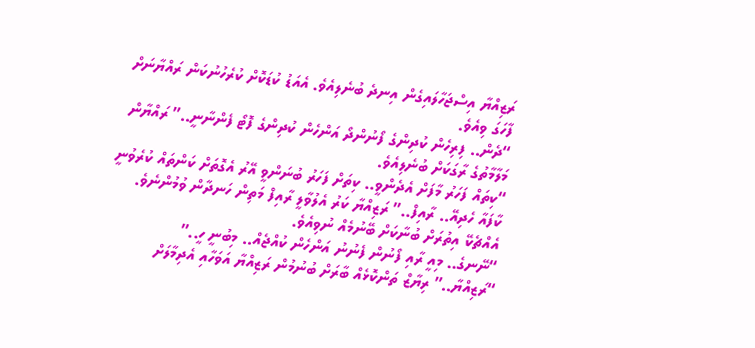ރަޒިއްޔާ އިސްޖަހާލައިގެން އިނދެ ބުނެލިއެވެ. އެއަޑު ކުޑަކޮށް ކުރެހުނުކަން ރައްޔާނަށް ފާހަގަ ވިއެވެ.
“ދެން.. ފިރިހެން ކުދިންގެ ފޯނުންދޯ އަންހެން ކުދިންގެ ފޮޓޯ ފެންނާނީ..” ރައްޔާން މަލާމާތުގެ ރާގަކަށް ބުނެލިއެވެ.
“ކިތައް ފަހަރު މާފަށް އެދެންވީ.. ކިތަށް ފަހަރު ބުނަންވީ އޭރު އެގޮތަށް ކަންތައް ކުރެވުނީ ކާފައާ ހެދިއޭ.. ރާއިފް..” ރަޒިއްޔާ ކަރު އެލުވާލީ ރާއިފް މަތިން ހަނދާން ވުމުންނެވެ. އެއްޗެކޭ އިތުރަށް ބުނާކަށް ބޭނުމެއް ނުވިއެވެ.
“ނޭނގެ.. މިއީ ރާއި ފޯނުން ފެނުނު އަންހެން ކުއްޖެއް.. މިބުނީ ހީ..”
“ރަޒިއްޔާ..” ރިޔާޒް ތަންކޮޅެއް ބާރަށް ބުނުމުން ރަޒިއްޔާ އަވަހާއި އެދިމާލަށް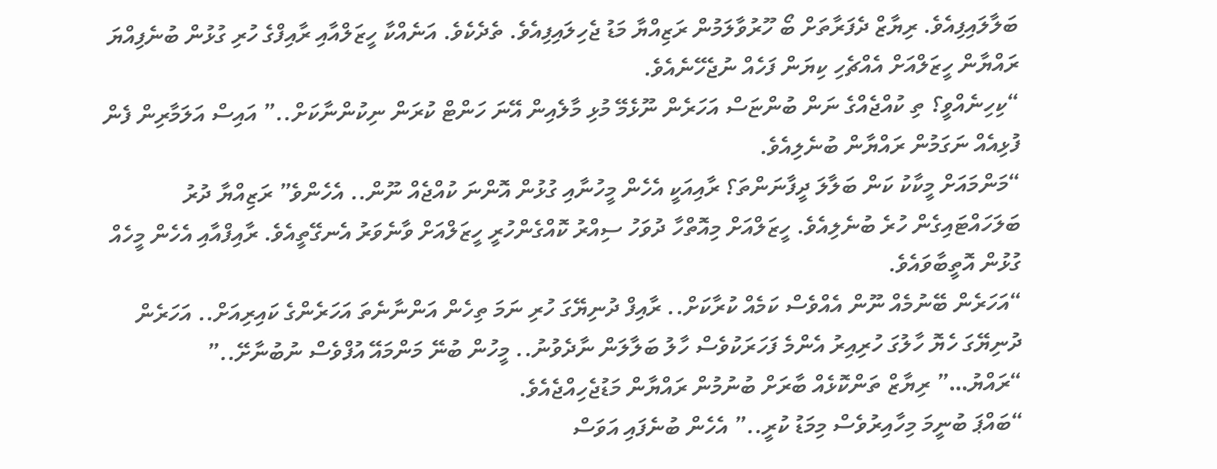ބަލާލައިފިއެވެ. ރިޔާޒް ދެފަރާތަށް ބޯ ހޫރުވާލަމުން ރަޒިއްޔާ މަޑު ޖެހިލައިފިއެވެ. ތެދެކެވެ. އަނެއްކާ ހީޒަލްއާއި ރާއިފްގެ ހުރި ގުޅުން ބުނެފިއްޔަ ރައްޔާން ހީޒަލްއަށް އެއްޗެހި ކިޔަން ފަހެއް ނުޖެހޭނެއެވެ.
“ކިހިނެއްވީ؟ ތި ކުއްޖެއްގެ ނަން ބުންޏަސް އަހަރެން ނޫޅެމޭ މުޅި މާލެއިން އޭނަ ހަންޓް ކުރަން ނިކުންނާކަށް..” އައިސް އަލަމާރިން ފެން ފުޅިއެއް ނަގަމުން ރައްޔާން ބުނެލިއެވެ.
“މަންމައަށް މީކާކު ކަން ބަލާލަ ދީފާނަންތަ؟ ރާއިއަކީ އެހެން މީހުނާއި ގުޅުން އޮންނަ ކުއްޖެއް ނޫން.. އެހެންވެ” ރަޒިއްޔާ ދުރު ބަލަހައްޓައިގެން ހުރެ ބުނެލިއެވެ. ހީޒަލްއަށް މިއޮތްހާ ދުވަހު ސިއްރު ކޮއްގެންހުރީ ހީޒަލްއަށް ވާނެވަރު އެނގޭތީއެވެ. ރާއިފްއާއި އެހެން މީހެއް ގުޅުން އޮތީބާވައެވެ.
“އަހަރެން ބޭނުމެއް ނޫން އެއްވެސް ކަމެއް ކުރާކަށް.. ރާއިފް ދުނިޔޭގަ ހުރި ނަމަ ތިހެން އަންނާނެތަ އަހަރެންގެ ކައިރިއަށް.. އަހަރެން ދުނިޔޭގަ ހެޔޮ ހާލުގަ ހުރިއިރު އެންމެ ފަހަރަކުވެސް ހާލު ބަލާލަން ނާދެވުނު.. މީހުން ބުނޭ މަންމައޭ އުފްވެސް ނުބުނާށޭ..”
“ރައްޔު…” ރިޔާޒް ތަންކޮޅެއް ބާރަށް ބުނުމުން ރައްޔާން މަޑުޖެހިއްޖެއެވެ.
“ބައްޕަ ބުނީމަ މިހާއިރުވެސް މިމަޑު ކުރީ..” އެހެން ބުނެފައި އަވަސް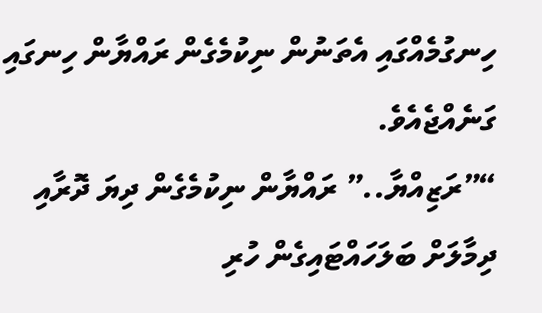ހިނގުމެއްގައި އެތަނުން ނިކުމެގެން ރައްޔާން ހިނގައި ގަނެއްޖެއެވެ.
“”ރަޒިއްޔާ..” ރައްޔާން ނިކުމެގެން ދިޔަ ދޮރާއި ދިމާލަށް ބަލަހައްޓައިގެން ހުރި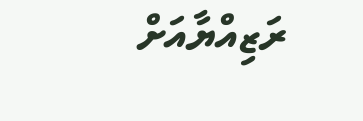ރަޒިއްޔާއަށް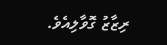ރިޒާޒު ގޮވާލިއެވެ.